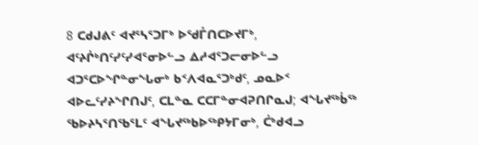8 ᑕᑯᒍᕕᑦ ᐊᔪᕐᓴᕐᑐᒥᒃ ᐅᖁᒤᑎᑕᐅᔪᒥᒃ, ᐊᑦᔨᒌᒃᑎᑦᓯᑦᓯᐊᕐᓂᐅᓪᓗ ᐃᓱᐊᕐᑐᓕᓂᐅᓪᓗ ᐊᑐᕐᑕᐅᖏᓐᓂᖓᓂᒃ ᑲᑉᐱᐊᓇᕐᑐᒃᑯᑦ, ᓄᓇᐅᑉ ᐊᐅᓚᑦᓯᔨᖏᑎᒍᑦ, ᑕᒪᓐᓇ ᑕᑕᒥᓐᓂᐊᕈᑎᒋᓇᒍ; ᐊᖓᔪᖅᑳᖅ ᖃᐅᔨᓴᕐᑎᖃᕐᒪᑦ ᐊᖓᔪᖅᑲᐅᖅᑭᔭᒥᓂᒃ, ᑖᒃᑯᐊᓗ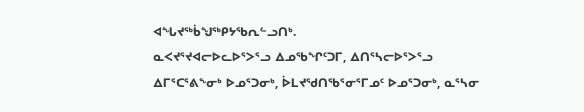ᐊᖓᔪᖅᑳᖑᖅᑭᔭᖃᕆᓪᓗᑎᒃ.
ᓇᐸᔪᕐᔪᐊᓕᐅᓚᐅᕐᐳᕐᓗ ᐃᓄᖃᖏᑦᑐᒥ, ᐃᑎᕐᓴᓕᐅᕐᐳᕐᓗ ᐃᒥᕐᑕᕐᕕᖕᓂᒃ ᐅᓄᕐᑐᓂᒃ, ᐆᒪᔪᖁᑎᖃᕐᓂᕐᒥᓄᑦ ᐅᓄᕐᑐᓂᒃ, ᓇᕐᓴᓂ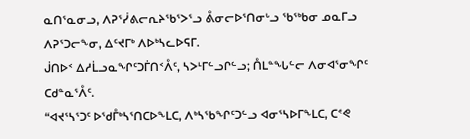ᓇᑎᕐᓇᓂᓗ, ᐱᕈᕐᓰᕕᓕᕆᔨᖃᕐᐳᕐᓗ ᕔᓂᓕᐅᕐᑎᓂᒡᓗ ᖃᖅᑲᓂ ᓄᓇᒥᓗ ᐱᕈᕐᑐᓕᖕᓂ, ᐃᑦᔪᒥᒃ ᐱᐅᒃᓴᓚᐅᕋᒥ.
ᒎᑎᐅᑉ ᐃᓱᒫᓗᓇᖏᑦᑐᒦᑎᑉᐰᑦ, ᓴᐳᒻᒥᓪᓗᒋᓪᓗ; ᑍᒪᓐᖓᓪᓕ ᐱᓂᐊᕐᓂᖏᑦ ᑕᑯᓐᓇᕐᐰᑦ.
“ᐊᔪᕐᓴᕐᑐᑦ ᐅᖁᒤᒃᓴᕐᑎᑕᐅᖕᒪᑕ, ᐱᒃᓴᖃᖏᑦᑐᓪᓗ ᐊᓂᕐᓴᐅᒥᖕᒪᑕ, ᑕᕝᕙ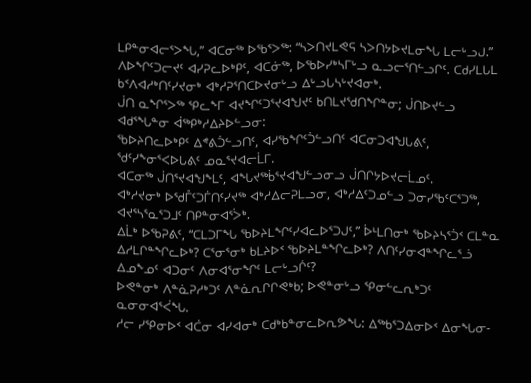ᒪᑭᓐᓂᐊᓕᕐᐳᖓ,” ᐊᑕᓂᖅ ᐅᖃᕐᐳᖅ: “ᓴᐳᑎᔪᒪᕙᕋ ᓴᐳᑎᔭᐅᔪᒪᓂᖓ ᒪᓕᒡᓗᒍ.”
ᐱᐅᖏᑦᑐᓕᔪᑦ ᐊᓯᕈᓚᐅᒃᑭᑦ, ᐊᑕᓃᖅ, ᐅᖃᐅᓯᒃᓴᒥᒡᓗ ᓇᓗᓕᕐᑎᓪᓗᒋᑦ. ᑕᑯᓯᒪᒐᒪ ᑲᑉᐱᐊᓱᒃᑎᑦᓯᔪᓂᒃ ᐊᒃᓱᕈᕐᑎᑕᐅᔪᓂᒡᓗ ᐃᒡᓗᒐᓴᒡᔪᐊᓂᒃ.
ᒎᑎ ᓇᖏᕐᐳᖅ ᕿᓚᖕᒥ ᐊᔪᖏᑦᑐᕐᔪᐊᖑᔪᑦ ᑲᑎᒪᔪᖁᑎᖏᓐᓂ; ᒎᑎᐅᔪᓪᓗ ᐊᑯᕐᖓᓐᓂ ᐋᖅᑭᒃᓱᐃᔨᐅᓪᓗᓂ:
ᖃᐅᔨᑎᓚᐅᒃᑭᑦ ᐃᕝᕕᑑᓪᓗᑎᑦ, ᐊᓯᖃᖏᑦᑑᓪᓗᑎᑦ ᐊᑕᓂᑐᐊᖑᒐᕕᑦ, ᖁᑦᓯᖕᓂᕐᐸᐅᒐᕕᑦ ᓄᓇᕐᔪᐊᓕᒫᒥ.
ᐊᑕᓂᖅ ᒎᑎᕐᔪᐊᖑᖕᒪᑦ, ᐊᖓᔪᖅᑳᕐᔪᐊᖑᓪᓗᓂᓗ ᒎᑎᒋᔭᐅᔪᓕᒫᓄᑦ.
ᐊᒃᓱᔪᓂᒃ ᐅᖁᒤᑦᑐᒦᑎᑦᓯᔪᖅ ᐊᒃᓱᐃᓕᕈᒪᓗᓂ, ᐊᒃᓱᐃᑦᑐᓄᓪᓗ ᑐᓂᓯᖃᑦᑕᕐᑐᖅ, ᐊᔪᕐᓴᕐᓇᕐᑐᒧᑦ ᑎᑭᓐᓂᐊᕐᐴᒃ.
ᐃᒫᒃ ᐅᖃᕈᕕᑦ, “ᑕᒪᑐᒥᖓ ᖃᐅᔨᒪᖏᑦᓯᐊᓚᐅᕐᑐᒍᑦ,” ᐆᒻᒪᑎᓂᒃ ᖃᐅᔨᓴᕐᑑᑉ ᑕᒪᓐᓇ ᐃᓱᒪᒋᓐᖏᓚᐅᒃ? ᑕᕐᓂᕐᓂᒃ ᑲᒪᔨᐅᑉ ᖃᐅᔨᒪᓐᖏᓚᐅᒃ? ᐱᑎᑦᓯᓂᐊᓐᖏᓚᕐᓘ ᐃᓄᖕᓄᑦ ᐊᑐᓂᑦ ᐱᓂᐊᕐᓂᖏᑦ ᒪᓕᒡᓗᒌᑦ?
ᐅᕙᓐᓂᒃ ᐱᓐᓈᕈᓱᒃᑐᑦ ᐱᓐᓈᕆᒋᒋᕙᒃᑲ; ᐅᕙᓐᓂᒡᓗ ᕿᓂᓪᓚᕆᒃᑐᑦ ᓇᓂᓂᐊᕐᐹᖓ.
ᓱᓕ ᓯᕿᓂᐅᑉ ᐊᑖᓂ ᐊᓯᐊᓂᒃ ᑕᑯᒃᑲᓐᓂᓚᐅᕆᕗᖓ: ᐃᖅᑲᕐᑐᐃᓂᐅᑉ ᐃᓂᖓᓂ-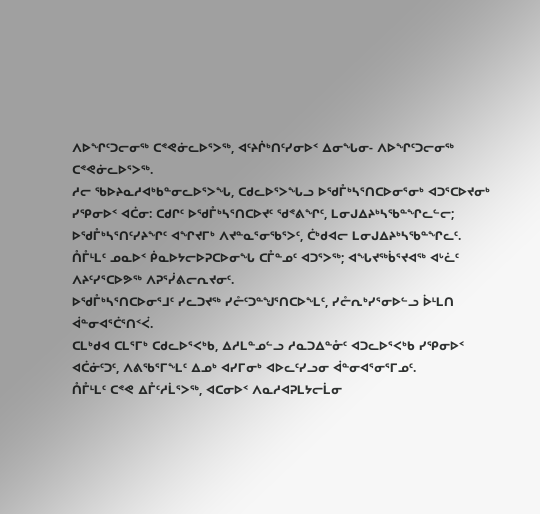ᐱᐅᖏᑦᑐᓕᓂᖅ ᑕᕝᕙᓃᓚᐅᕐᐳᖅ, ᐊᑦᔨᒌᒃᑎᑦᓯᓂᐅᑉ ᐃᓂᖓᓂ- ᐱᐅᖏᑦᑐᓕᓂᖅ ᑕᕝᕙᓃᓚᐅᕐᐳᖅ.
ᓱᓕ ᖃᐅᔨᓇᓱᐊᒃᑲᓐᓂᓚᐅᕐᐳᖓ, ᑕᑯᓚᐅᕐᐳᖓᓗ ᐅᖁᒤᒃᓴᕐᑎᑕᐅᓂᕐᓂᒃ ᐊᑐᕐᑕᐅᔪᓂᒃ ᓯᕿᓂᐅᑉ ᐊᑖᓂ: ᑕᑯᒋᑦ ᐅᖁᒤᒃᓴᕐᑎᑕᐅᔪᑦ ᖁᕝᕕᖏᑦ, ᒪᓂᒍᐃᔨᒃᓴᖃᓐᖏᓚᓪᓕ; ᐅᖁᒤᒃᓴᕐᑎᑦᓯᔨᖏᑦ ᐊᖏᔪᒥᒃ ᐱᔪᓐᓇᕐᓂᖃᕐᐳᑦ, ᑖᒃᑯᐊᓕ ᒪᓂᒍᐃᔨᒃᓴᖃᓐᖏᓚᑦ.
ᑍᒤᒻᒪᑦ ᓄᓇᐅᑉ ᑮᓇᐅᔭᓕᐅᕈᑕᐅᓂᖓ ᑕᒤᓐᓄᑦ ᐊᑐᕐᐳᖅ; ᐊᖓᔪᖅᑳᕐᔪᐊᖅ ᐊᒡᓛᑦ ᐱᔨᑦᓯᕐᑕᐅᕗᖅ ᐱᕈᕐᓰᕕᓕᕆᔪᓂᑦ.
ᐅᖁᒤᒃᓴᕐᑎᑕᐅᓂᕐᒧᑦ ᓯᓚᑐᔪᖅ ᓯᓔᑦᑐᓐᖑᕐᑎᑕᐅᖕᒪᑦ, ᓯᓔᕆᒃᓯᕐᓂᐅᓪᓗ ᐆᒻᒪᑎ ᐋᓐᓂᐊᕐᑖᕐᑎᑉᐹ.
ᑕᒪᒃᑯᐊ ᑕᒪᕐᒥᒃ ᑕᑯᓚᐅᕐᐸᒃᑲ, ᐃᓱᒪᓐᓄᓪᓗ ᓱᓇᑐᐃᓐᓁᑦ ᐊᑐᓚᐅᕐᐸᒃᑲ ᓯᕿᓂᐅᑉ ᐊᑖᓃᑦᑐᑦ, ᐱᕕᖃᕐᒥᖕᒪᑦ ᐃᓄᒃ ᐊᓯᒥᓂᒃ ᐊᐅᓚᑦᓯᓗᓂ ᐋᓐᓂᐊᕐᓂᕐᒥᓄᑦ.
ᑍᒤᒻᒪᑦ ᑕᕝᕙ ᐃᒤᑦᓱᒫᕐᐳᖅ, ᐊᑕᓂᐅᑉ ᐱᓇᓱᐊᕈᒪᔭᓕᒫᓂ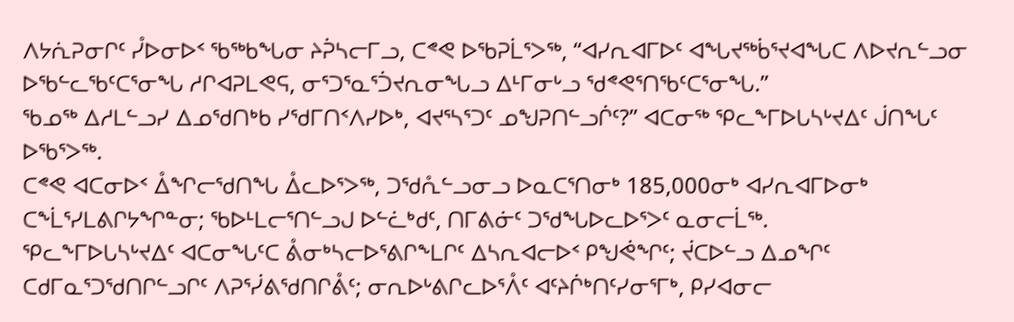ᐱᔭᕇᕈᓂᒋᑦ ᓮᐅᓂᐅᑉ ᖃᖅᑲᖓᓂ ᔨᕉᓴᓕᒥᓗ, ᑕᕝᕙ ᐅᖃᕈᒫᕐᐳᖅ, “ᐊᓯᕆᐊᒥᐅᑦ ᐊᖓᔪᖅᑳᕐᔪᐊᖓᑕ ᐱᐅᔪᕆᓪᓗᓂ ᐅᖃᓪᓚᖃᑦᑕᕐᓂᖓ ᓱᒋᐊᕈᒪᕙᕋ, ᓂᕐᑐᕐᓇᕐᑑᔪᕆᓂᖓᓗ ᐃᒻᒥᓂᒡᓗ ᖁᕝᕙᕐᑎᖃᑦᑕᕐᓂᖓ.”
ᖃᓄᖅ ᐃᓱᒪᓪᓗᓯ ᐃᓄᖁᑎᒃᑲ ᓯᖁᒥᑎᑉᐱᓯᐅᒃ, ᐊᔪᕐᓴᕐᑐᑦ ᓄᖑᕈᑎᓪᓗᒌᑦ?” ᐊᑕᓂᖅ ᕿᓚᖕᒥᐅᒐᓴᒡᔪᐃᑦ ᒎᑎᖓᑦ ᐅᖃᕐᐳᖅ.
ᑕᕝᕙ ᐊᑕᓂᐅᑉ ᐂᖏᓕᖁᑎᖓ ᐂᓚᐅᕐᐳᖅ, ᑐᖁᕅᓪᓗᓂᓗ ᐅᓇᑕᕐᑎᓂᒃ 185,000ᓂᒃ ᐊᓯᕆᐊᒥᐅᓂᒃ ᑕᖕᒫᕐᓯᒪᕕᒋᔭᖏᓐᓂ; ᖃᐅᒻᒪᓕᕐᑎᓪᓗᒍ ᐅᓪᓛᒃᑯᑦ, ᑎᒥᕕᓃᑦ ᑐᖁᖓᐅᓚᐅᕐᐳᑦ ᓇᓂᓕᒫᖅ.
ᕿᓚᖕᒥᐅᒐᓴᒡᔪᐃᑦ ᐊᑕᓂᖓᑦᑕ ᕔᓂᒃᓴᓕᐅᕐᕕᒋᖕᒪᒋᑦ ᐃᓴᕆᐊᓕᐅᑉ ᑭᖑᕚᖏᑦ; ᔫᑕᐅᓪᓗ ᐃᓄᖏᑦ ᑕᑯᒥᓇᕐᑐᖁᑎᒋᓪᓗᒋᑦ ᐱᕈᕐᓰᕕᖁᑎᒋᕔᑦ; ᓂᕆᐅᒡᕕᒋᓚᐅᕐᐰᑦ ᐊᑦᔨᒌᒃᑎᑦᓯᓂᕐᒥᒃ, ᑭᓯᐊᓂᓕ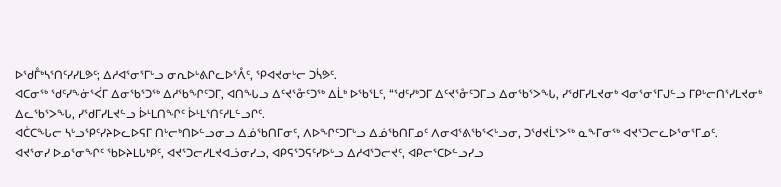ᐅᖁᒤᒃᓴᕐᑎᑦᓯᓯᒪᕗᑦ; ᐃᓱᐊᕐᓂᕐᒥᒡᓗ ᓂᕆᐅᒡᕕᒋᓚᐅᕐᐰᑦ, ᕿᐊᔪᓂᒡᓕ ᑐᓵᕗᑦ.
ᐊᑕᓂᖅ ᖁᑦᓯᖕᓃᕐᐹᒥ ᐃᓂᖃᕐᑐᖅ ᐃᓱᖃᖏᑦᑐᒥ, ᐊᑎᖓᓗ ᐃᑦᔪᕐᓁᑦᑐᖅ ᐃᒫᒃ ᐅᖃᕐᒪᑦ, “ᖁᑦᓯᒃᑐᒥ ᐃᑦᔪᕐᓁᑦᑐᒥᓗ ᐃᓂᖃᕐᐳᖓ, ᓯᖁᒥᓯᒪᔪᓂᒃ ᐊᓂᕐᓂᕐᒥᒍᓪᓗ ᒥᑭᒡᓕᑎᕐᓯᒪᔪᓂᒃ ᐃᓚᖃᕐᐳᖓ, ᓯᖁᒥᓯᒪᔪᓪᓗ ᐆᒻᒪᑎᖏᑦ ᐆᒻᒪᕐᑎᑦᓱᒪᓪᓗᒋᑦ.
ᐊᑖᑕᖓᓕ ᓴᒡᓗᕿᑦᓯᔨᐅᓚᐅᕋᒥ ᑎᒡᓕᒃᑎᐅᓪᓗᓂᓗ ᐃᓅᖃᑎᒥᓂᑦ, ᐱᐅᖏᑦᑐᒥᒡᓗ ᐃᓅᖃᑎᒥᓄᑦ ᐱᓂᐊᕐᕕᖃᕐᐸᒡᓗᓂ, ᑐᖁᔪᒫᕐᐳᖅ ᓇᖕᒥᓂᖅ ᐊᔪᕐᑐᓕᓚᐅᕐᓂᕐᒥᓄᑦ.
ᐊᔪᕐᓂᓯ ᐅᓄᕐᓂᖏᑦ ᖃᐅᔨᒪᒐᒃᑭᑦ, ᐊᔪᕐᑐᓕᓯᒪᔪᐊᓘᓂᓯᓗ, ᐊᑭᕋᕐᑐᕋᑦᓯᐅᒡᓗ ᐃᓱᐊᕐᑐᓕᔪᑦ, ᐊᑭᓕᕐᑕᐅᓪᓗᓯᓗ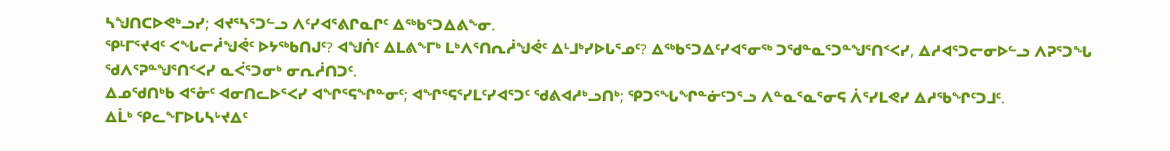ᓴᖑᑎᑕᐅᕙᒃᓗᓯ; ᐊᔪᕐᓴᕐᑐᓪᓗ ᐱᑦᓯᐊᕐᕕᒋᓇᒋᑦ ᐃᖅᑲᕐᑐᐃᕕᖕᓂ.
ᕿᒻᒥᕐᔪᐊᑦ ᐸᖓᓕᓲᖑᕚᑦ ᐅᔭᖅᑲᑎᒍᑦ? ᐊᖑᑏᑦ ᐃᒪᕕᖕᒥᒃ ᒪᒃᐱᕐᑎᕆᓲᖑᕚᑦ ᐃᒻᒧᒃᓯᐅᒐᕐᓄᑦ? ᐃᖅᑲᕐᑐᐃᑦᓯᐊᕐᓂᖅ ᑐᖁᓐᓇᕐᑐᓐᖑᕐᑎᑉᐸᓯ, ᐃᓱᐊᕐᑐᓕᓂᐅᓪᓗ ᐱᕈᕐᑐᖓ ᖁᐱᕐᕈᓐᖑᕐᑎᑉᐸᓯ ᓇᐹᕐᑐᓂᒃ ᓂᕆᓲᑎᑐᑦ.
ᐃᓄᖁᑎᒃᑲ ᐊᕐᓁᑦ ᐊᓂᑎᓚᐅᕐᐸᓯ ᐊᖏᕐᕋᖏᓐᓂᑦ; ᐊᖏᕐᕋᕐᓯᒪᑦᓯᐊᕐᑐᑦ ᖁᕕᐊᓱᒃᓗᑎᒃ; ᕿᑐᕐᖓᖏᓐᓃᑦᑐᕐᓗ ᐱᓐᓇᕐᓇᕐᓂᕋ ᐲᕐᓯᒪᕙᓯ ᐃᓱᖃᖏᑦᑐᒧᑦ.
ᐃᒫᒃ ᕿᓚᖕᒥᐅᒐᓴᒡᔪᐃᑦ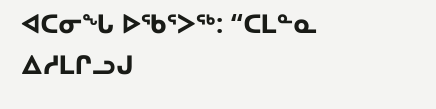ᐊᑕᓂᖓ ᐅᖃᕐᐳᖅ: “ᑕᒪᓐᓇ ᐃᓱᒪᒋᓗᒍ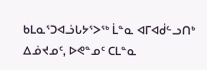ᑲᒪᓇᕐᑐᐊᓘᒐᔭᕐᐳᖅ ᒫᓐᓇ ᐊᒥᐊᑰᓪᓗᑎᒃ ᐃᓅᔪᓄᑦ, ᐅᕙᓐᓄᑦ ᑕᒪᓐᓇ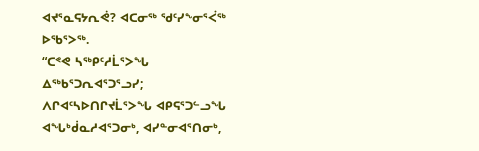ᐊᔪᕐᓇᕋᔭᕆᕚ? ᐊᑕᓂᖅ ᖁᑦᓯᖕᓂᕐᐹᖅ ᐅᖃᕐᐳᖅ.
“ᑕᕝᕙ ᓴᖅᑭᑦᓱᒫᕐᐳᖓ ᐃᖅᑲᕐᑐᕆᐊᕐᑐᕐᓗᓯ; ᐱᒋᐊᑦᓴᐅᑎᒋᔪᒫᕐᐳᖓ ᐊᑭᕋᕐᑐᓪᓗᖓ ᐊᖓᒃᑰᓇᓱᐊᕐᑐᓂᒃ, ᐊᓯᓐᓂᐊᕐᑎᓂᒃ,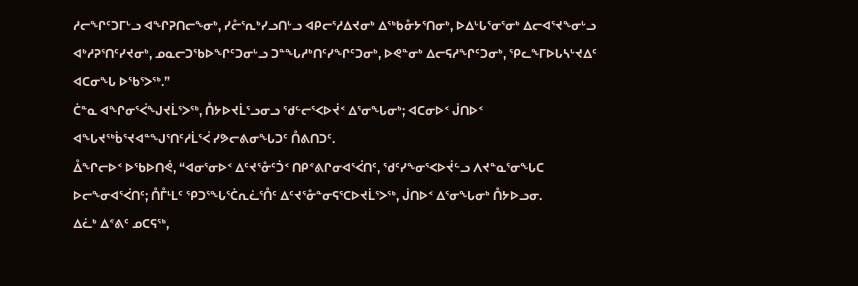ᓱᓕᖏᑦᑐᒥᒡᓗ ᐊᖏᕈᑎᓕᖕᓂᒃ, ᓯᓔᕐᕆᒃᓯᓗᑎᒡᓗ ᐊᑭᓕᕐᓱᐃᔪᓂᒃ ᐃᖅᑲᓁᔭᕐᑎᓂᒃ, ᐅᐃᒡᒐᕐᓂᕐᓂᒃ ᐃᓕᐊᕐᔪᖕᓂᒡᓗ ᐊᒃᓱᕈᕐᑎᑦᓯᔪᓂᒃ, ᓄᓇᓕᑐᖃᐅᖏᑦᑐᓂᒡᓗ ᑐᓐᖓᓱᒃᑎᑦᓯᖏᑦᑐᓂᒃ, ᐅᕙᓐᓂᒃ ᐃᓕᕋᓱᖏᑦᑐᓂᒃ, ᕿᓚᖕᒥᐅᒐᓴᒡᔪᐃᑦ ᐊᑕᓂᖓ ᐅᖃᕐᐳᖅ.”
ᑖᓐᓇ ᐊᖏᓂᕐᐹᖑᔪᒫᕐᐳᖅ, ᑍᔭᐅᔪᒫᕐᓗᓂᓗ ᖁᓪᓕᕐᐸᐅᔫᑉ ᐃᕐᓂᖓᓂᒃ; ᐊᑕᓂᐅᑉ ᒎᑎᐅᑉ ᐊᖓᔪᖅᑳᕐᔪᐊᓐᖑᕐᑎᑦᓱᒫᕐᐹ ᓯᕗᓕᕕᓂᖓᑐᑦ ᑍᕕᑎᑐᑦ.
ᐂᖏᓕᐅᑉ ᐅᖃᐅᑎᕚ, “ᐊᓂᕐᓂᐅᑉ ᐃᑦᔪᕐᓁᑦᑑᑉ ᑎᑭᕝᕕᒋᓂᐊᕐᐹᑎᑦ, ᖁᑦᓯᖕᓂᕐᐸᐅᔫᓪᓗ ᐱᔪᓐᓇᕐᓂᖓᑕ ᐅᓕᖕᓂᐊᕐᐹᑎᑦ; ᑍᒤᒻᒪᑦ ᕿᑐᕐᖓᕐᑖᕆᓛᕐᑍᑦ ᐃᑦᔪᕐᓁᓐᓂᕋᕐᑕᐅᔪᒫᕐᐳᖅ, ᒎᑎᐅᑉ ᐃᕐᓂᖓᓂᒃ ᑍᔭᐅᓗᓂ.
ᐃᓛᒃ ᐃᕝᕕᑦ ᓄᑕᕋᖅ,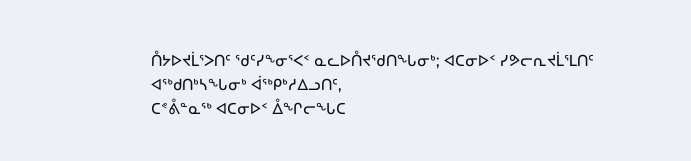ᑍᔭᐅᔪᒫᕐᐳᑎᑦ ᖁᑦᓯᖕᓂᕐᐸᑉ ᓇᓚᐅᑍᔪᖁᑎᖓᓂᒃ; ᐊᑕᓂᐅᑉ ᓯᕗᓕᕆᔪᒫᕐᒪᑎᑦ ᐊᖅᑯᑎᒃᓴᖓᓂᒃ ᐋᖅᑭᒃᓱᐃᓗᑎᑦ,
ᑕᕝᕔᓐᓇᖅ ᐊᑕᓂᐅᑉ ᐂᖏᓕᖓᑕ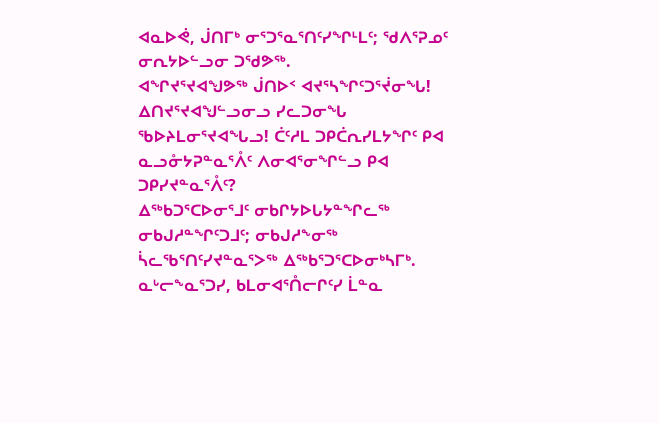ᐊᓇᐅᕚ, ᒎᑎᒥᒃ ᓂᕐᑐᕐᓇᕐᑎᑦᓯᖏᒻᒪᑦ; ᖁᐱᕐᕈᓄᑦ ᓂᕆᔭᐅᓪᓗᓂ ᑐᖁᕗᖅ.
ᐊᖏᔪᕐᔪᐊᖑᕗᖅ ᒎᑎᐅᑉ ᐊᔪᕐᓴᖏᑦᑐᕐᔫᓂᖓ! ᐃᑎᔪᕐᔪᐊᖑᓪᓗᓂᓗ ᓯᓚᑐᓂᖓ ᖃᐅᔨᒪᓂᕐᔪᐊᖓᓗ! ᑖᑦᓱᒪ ᑐᑭᑖᕆᓯᒪᔭᖏᑦ ᑭᐊ ᓇᓗᓁᔭᕈᓐᓇᕐᐰᑦ ᐱᓂᐊᕐᓂᖏᓪᓗ ᑭᐊ ᑐᑭᓯᔪᓐᓇᕐᐰᑦ?
ᐃᖅᑲᑐᕐᑕᐅᓂᕐᒧᑦ ᓂᑲᒋᔭᐅᒐᔭᓐᖏᓚᖅ ᓂᑲᒍᓱᓐᖏᑦᑐᒧᑦ; ᓂᑲᒍᓱᖕᓂᖅ ᓵᓚᖃᕐᑎᑦᓯᔪᓐᓇᕐᐳᖅ ᐃᖅᑲᕐᑐᕐᑕᐅᓂᒃᓴᒥᒃ.
ᓇᒡᓕᖕᓇᕐᑐᓯ, ᑲᒪᓂᐊᕐᑍᓕᒋᑦᓯ ᒫᓐᓇ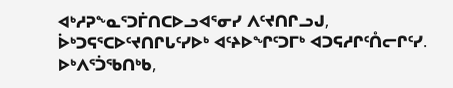ᐊᒃᓱᕈᖕᓇᕐᑐᒦᑎᑕᐅᓗᐊᕐᓂᓯ ᐱᑦᔪᑎᒋᓗᒍ, ᐆᒃᑐᕋᕐᑕᐅᑦᔪᑎᒋᒐᑦᓯᐅᒃ ᐊᑦᔨᐅᖏᑦᑐᒥᒃ ᐊᑐᕋᓱᒋᑦᑍᓕᒋᑦᓯ.
ᐅᒃᐱᕐᑑᖃᑎᒃᑲ,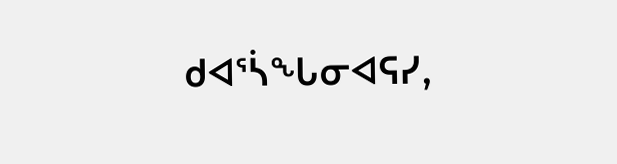ᑯᐊᕐᓵᖓᓂᐊᕋᓯ,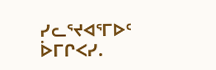ᓯᓚᕐᔪᐊᕐᒥᐅᑦ ᐆᒥᒋᐸᓯ.